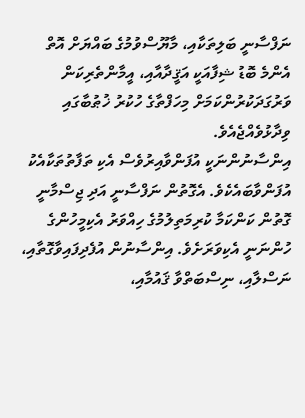ނަފްސާނީ ބަލިތަކާއި، މާޔޫސްވުމުގެ ބައްޔަށް އޮތް އެންމެ ބޮޑު ޝިފާއަކީ އަޤީދާއާއި، އީމާންތެރިކަން ވަރުގަދަކުރުންކަމަށް މިހަފްތާގެ ހުކުރު ޚުޠުބާގައި ވިދާޅުވެއްޖެއެވެ.
އިންސާނުންނަކީ އުފަންވާއިރުވެސް އެކި ތަފާތުތަކާއެކު އުފަންވާބައެކެވެ. އެގޮތުން ނަފްސާނީ އަދި ޖިސްމާނީ ގޮތުން ކަންކަމާ ކުރިމަތިލުމުގެ ހިއްވަރު އެކިމީހުންގެ ހުންނަނީ އެކިވަރަށެވެ. އިންސާނުން އުފެދިފައިވާގޮތާއި، ނަސްލާއި، ނިސްބަތްވާ ޤައުމާއި،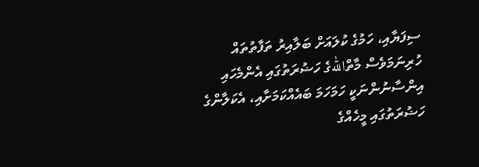ސިފަޔާއި، ހަމުގެ ކުލައަށް ބަލާއިރު ތަފާތުތައް ހުރިނަމަވެސް މާތްاللهގެ ހަޟުރަތުގައި އެންމެހައި އިންސާނުންނަކީ ހަމަހަމަ ބައެއްކަމަށާއި، އެކަލާންގެ ހަޟުރަތުގައި މީހެއްގެ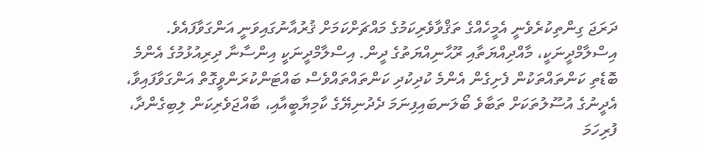ދަރަޖަ ގިންތިކުރެވެނީ އެމީހެއްގެ ތަޤްވާވެރިކަމުގެ މައްޗަށްކަމަށް ޤުރުއާނުގައިވަނީ އަންގަވާފައެވެ.
އިސްލާމްދީނަކީ، މާއްދިއްޔަތާއި ރޫޙާނިއްޔަތުގެ ދީން. އިސްލާމްދީނަކީ އިންސާނާ ދިރިއުޅުމުގެ އެންމެ ބޮޑެތި ކަންތައްތަކުން ފެށިގެން އެންމެ ކުދިކުދި ކަންތައްތައްވެސް ބައްޓަންކުރަންވީގޮތް އަންގަވާފައިވާ، އެދީނުގެ އުސޫލުތަކަށް ތަބާވެ ބޯލަނބައިފިނަމަ ދެދުނިޔޭގެ ކާމިޔާބީއާއި، ބާއްޖަވެރިކަން ލިބިގެންދާ، ފުރިހަމަ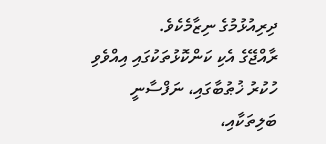ދިރިއުޅުމުގެ ނިޒާމެކެވެ.
ރާއްޖޭގެ އެކި ކަންކޮޅުތަކުގައި އިއްވެވި ހުކުރު ޚުޠުބާގައި، ނަފްސާނީ ބަލިތަކާއި،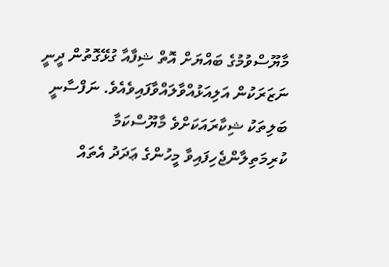މާޔޫސްވުމުގެ ބައްޔަށް އޮތް ޝިފާއާ ގުޅޭގޮތުން ދީނީ ނަޒަރަކުން އަލިއަޅުއްވާލައްވާފައިވެއެވެ. ނަފްސާނީ ބަލިތަކު ޝިކާރައަކަށްވެ މާޔޫސްކަމާ ކުރިމަތިލާންޖެހިފައިވާ މީހުންގެ ޢަދަދު އެތައް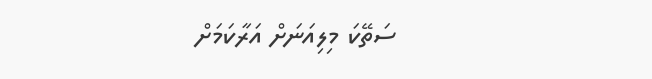ސަތޭކަ މިލިއަނަށް އަރާކަމަށް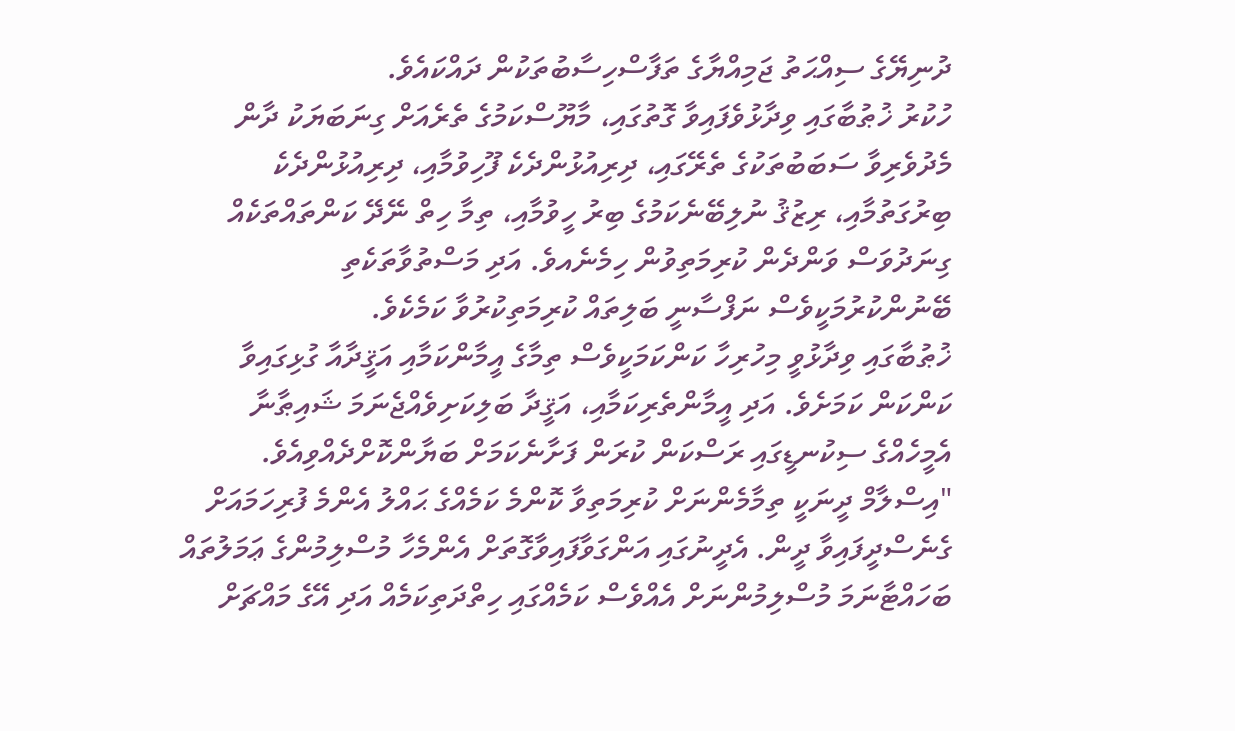ދުނިޔޭގެ ސިއްޙަތު ޖަމިއްޔާގެ ތަފާސްހިސާބުތަކުން ދައްކައެވެ.
ހުކުރު ޚުޠުބާގައި ވިދާޅުވެފައިވާ ގޮތުގައި، މާޔޫސްކަމުގެ ތެރެއަށް ގިނަބަޔަކު ދާން މެދުވެރިވާ ސަބަބުތަކުގެ ތެރޭގައި، ދިރިއުޅުންދެކެ ފޫހިވުމާއި، ދިރިއުޅުންދެކެ ބިރުގަތުމާއި، ރިޒުޤު ނުލިބޭނެކަމުގެ ބިރު ހީވުމާއި، ތިމާ ހިތް ނޭދޭ ކަންތައްތަކެއް ގިނަދުވަސް ވަންދެން ކުރިމަތިވުން ހިމެނެއވެ. އަދި މަސްތުވާތަކެތި ބޭނުންކުރުމަކީވެސް ނަފްސާނީ ބަލިތައް ކުރިމަތިކުރުވާ ކަމެކެވެ.
ޚުޠުބާގައި ވިދާޅުވީ މިހުރިހާ ކަންކަމަކީވެސް ތިމާގެ އީމާންކަމާއި އަޤީދާއާ ގުޅިގައިވާ ކަންކަން ކަމަށެވެ. އަދި އީމާންތެރިކަމާއި، އަޤީދާ ބަލިކަށިވެއްޖެނަމަ ޝައިޠާނާ އެމީހެއްގެ ސިކުނޑީގައި ރަސްކަން ކުރަން ފަށާނެކަމަށް ބަޔާންކޮށްދެއްވިއެވެ.
"އިސްލާމް ދީނަކީ ތިމާމެންނަށް ކުރިމަތިވާ ކޮންމެ ކަމެއްގެ ޙައްލު އެންމެ ފުރިހަމައަށް ގެނެސްދީފައިވާ ދީން. އެދީނުގައި އަންގަވާފައިވާގޮތަށް އެންމެހާ މުސްލިމުންގެ ޢަމަލުތައް ބަހައްޓާނަމަ މުސްލިމުންނަށް އެއްވެސް ކަމެއްގައި ހިތްދަތިކަމެއް އަދި އޭގެ މައްޗަށް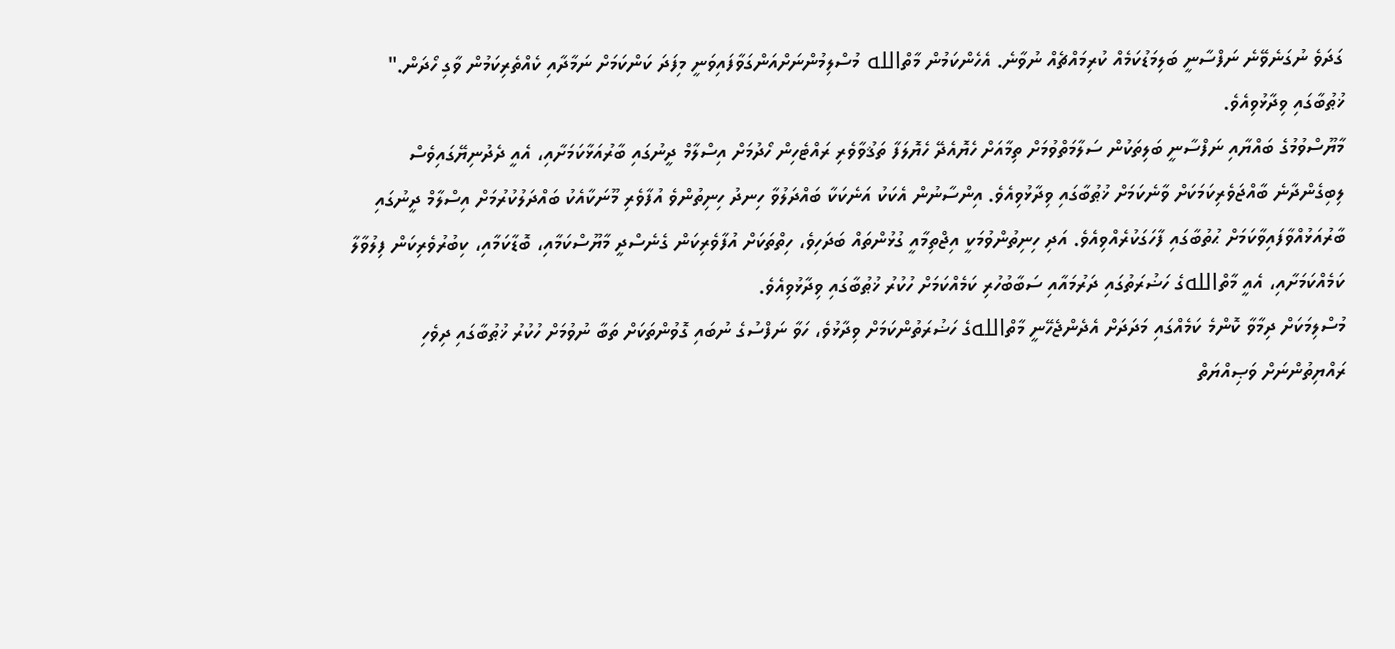ގަދަވެ ނުގަނެވޭނެ ނަފްސާނީ ބަލިމަޑުކަމެއް ކުރިމައްޗެއް ނުވާނެ. އެހެންކަމުން މާތްالله މުސްލިމުންނަށްއަންގަވާފައިވަނީ މިފަދަ ކަންކަމަށް ނަމާދާއި ކެއްތެރިކަމުން ވާގި ހޯދަން." ޚުޠުބާގައި ވިދާޅުވިއެވެ.
މާޔޫސްވުމުގެ ބައްޔާއި ނަފްސާނީ ބަލިތަކުން ސަލާމަތްވުމަށް ތިމާއަށް ހެޔޮއެދޭ ހެޔޮލަފާ ތަޤުވާވެރި ރައްޓެހިން ހޯދުމަށް އިސްލާމް ދީނުގައި ބާރުއަޅާކަމަށާއި، އެއީ ދެދުނިޔޭގައިވެސް ލިބިގެންދާނެ ބާއްޖަވެރިކަމަކަށް ވާނެކަމަށް ޚުޠުބާގައި ވިދާޅުވިއެވެ. އިންސާނުން އެކަކު އަނެކަކާ ބައްދަލުވާ ހިނދު ހިނިތުންވެ އުފާވެރި މޫނަކާއެކު ބައްދަލުކުރުމަށް އިސްލާމް ދީނުގައި ބާރުއަޅުއްވާފައިވާކަމަށް ޙުތުބާގައި ފާހަގަކުރެއްވިއެވެ. އަދި ހިނިތުންވުމަކީ އިޖްތިމާއީ ގުޅުންތައް ބަދަހިވެ، ހިތްތަކަށް އުފާވެރިކަން ގެނެސްދީ މާޔޫސްކަމާއި، ބޮޑާކަމާއި، ކިބުރުވެރިކަން ފިލުވާލާ ކަމެއްކަމަށާއި، އެއީ މާތްاللهގެ ހަޟުރަތުގައި ދަރުމައާއި ސަބާބުހުރި ކަމެއްކަމަށް ހުކުރު ޚުޠުބާގައި ވިދާޅުވިއެވެ.
މުސްލިމަކަށް ދިމާވާ ކޮންމެ ކަމެއްގައި މަދަދަށް އެދެންޖެހޭނީ މާތްاللهގެ ހަޟުރަތުންކަމަށް ވިދާޅުވެ، ހަވާ ނަފްސުގެ ނުބައި ގޮވުންތަކަށް ތަބާ ނުވުމަށް ހުކުރު ޚުޠުބާގައި ދިވެހި ރައްޔިތުންނަށް ވަޞިއްޔަތް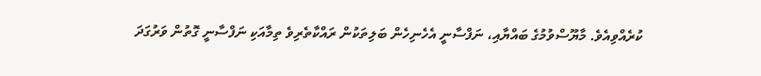ކުރެއްވިއެވެ. މާޔޫސްވުމުގެ ބައްޔާއި، ނަފްސާނީ އެހެނިހެން ބަލިތަކުން ރައްކާތެރިވެ ތިމާއަކި ނަފްސާނީ ގޮތުން ވަރުގަދަ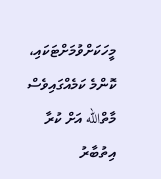މީހަކަށްވުމަށްޓަކައި، ކޮންމެ ކަމެއްގައިވެސް މާތްالله އަށް ކުރާ އިތުބާރު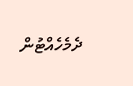ދެމެހެއްޓުން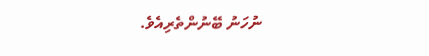ނުހަނު ބޭނުންތެރިއެވެ.